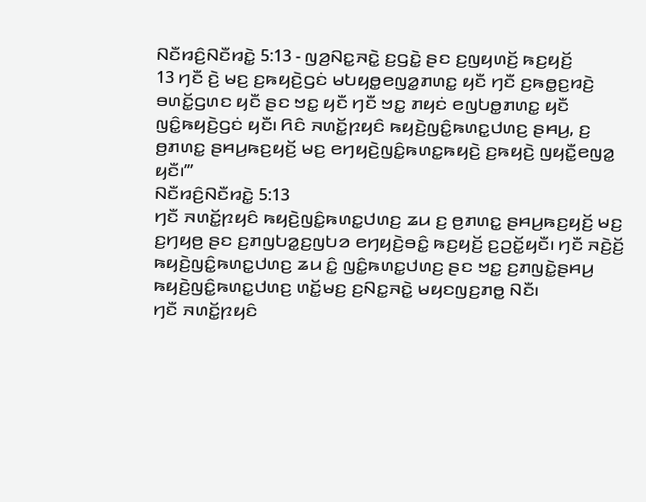ꤡꤢꤪꤙꤢꤨ꤬ꤡꤢꤪꤙꤢꤧ꤭ 5:13 - ꤜꤤ꤬ꤡꤢ꤭ꤏꤢꤧ꤭ ꤢ꤬ꤞꤢꤧ꤭ ꤔꤢ ꤢ꤬ꤜꤟꤛꤢꤩ꤬ ꤒꤢ꤬ꤟꤢꤩ꤬
13 ꤚꤢꤪ ꤢꤧ꤬ ꤗꤢ꤬ ꤢ꤬ꤒꤟꤢꤧ꤬ꤞꤢꤦ ꤗꤝꤟꤥ꤭ꤕꤜꤤ꤭ꤊꤛꤢ꤭ ꤟꤢꤪ ꤚꤢꤪ ꤢ꤬ꤒꤥ꤭ꤢ꤬ꤙꤢꤧ꤬ ꤋꤛꤢꤩ꤭ꤞꤛꤢ ꤟꤢꤪ ꤔꤢ ꤠꤢ꤭ ꤟꤢꤪ ꤚꤢꤪ ꤠꤢ꤭ ꤊꤟꤢꤦ ꤕꤜꤝꤥ꤭ꤊꤛꤢ꤭ ꤟꤢꤪ ꤜꤢꤨ꤭ꤒꤟꤢꤧ꤬ꤞꤢꤦ ꤟꤢꤪ꤯ ꤖꤢꤨ ꤏꤛꤢꤩ꤭ꤐꤟꤢꤨ ꤒꤟꤢꤧ꤬ꤜꤢꤨ꤭ꤒꤛꤢ꤭ꤓꤛꤢ꤬ ꤔꤌꤣ꤬, ꤢ꤬ ꤥ꤬ꤊꤛꤢ꤭ ꤔꤌꤣ꤬ꤒꤢ꤬ꤟꤢꤩ꤬ ꤗꤢ꤬ ꤕꤚꤟꤢꤧ꤬ꤜꤢꤨ꤭ꤒꤛꤢ꤭ꤒꤟꤢꤧ꤬ ꤢ꤬ꤒꤟꤢꤧ꤬ ꤜꤟꤢꤪ꤭ꤕꤜꤤ꤭ ꤟꤢꤪ꤯’”
ꤡꤢꤪꤙꤢꤨ꤬ꤡꤢꤪꤙꤢꤧ꤭ 5:13
ꤚꤢꤪ ꤏꤛꤢꤩ꤭ꤐꤟꤢꤨ ꤒꤟꤢꤧ꤬ꤜꤢꤨ꤭ꤒꤛꤢ꤭ꤓꤛꤢ꤬ ꤘꤣ ꤢ꤬ ꤥ꤬ꤊꤛꤢ꤭ ꤔꤌꤣ꤬ꤒꤢ꤬ꤟꤢꤩ꤬ ꤗꤢ꤬ ꤢ꤬ꤚꤟꤥ꤬ ꤔꤢ ꤢ꤬ꤊꤜꤝꤤ꤭ꤢ꤬ꤜꤝꤤ ꤕꤚꤟꤢꤧ꤬ꤋꤢꤨ꤭ ꤒꤢ꤬ꤟꤢꤩ꤬ ꤢ꤬ꤑꤢꤩ꤭ꤟꤢꤪ꤯ ꤚꤢꤪ ꤏꤢꤧ꤬ꤢꤩ꤬ ꤒꤟꤢꤧ꤬ꤜꤢꤨ꤭ꤒꤛꤢ꤭ꤓꤛꤢ꤬ ꤘꤣ ꤢꤨ꤭ ꤜꤢꤨ꤭ꤒꤛꤢ꤭ꤓꤛꤢ꤬ ꤔꤢ ꤠꤢ꤭ ꤢ꤬ꤊꤜꤢꤧ꤭ꤔꤌꤣ꤬ ꤒꤟꤢꤧ꤬ꤜꤢꤨ꤭ꤒꤛꤢ꤭ꤓꤛꤢ꤬ ꤛꤢꤩ꤭ꤗꤢ꤬ ꤢ꤬ꤡꤢ꤭ꤏꤢꤧ꤭ ꤗꤟꤢꤜꤢ꤬ꤊꤥ꤭ ꤡꤢꤪ꤯
ꤚꤢꤪ ꤏꤛꤢꤩ꤭ꤐꤟꤢꤨ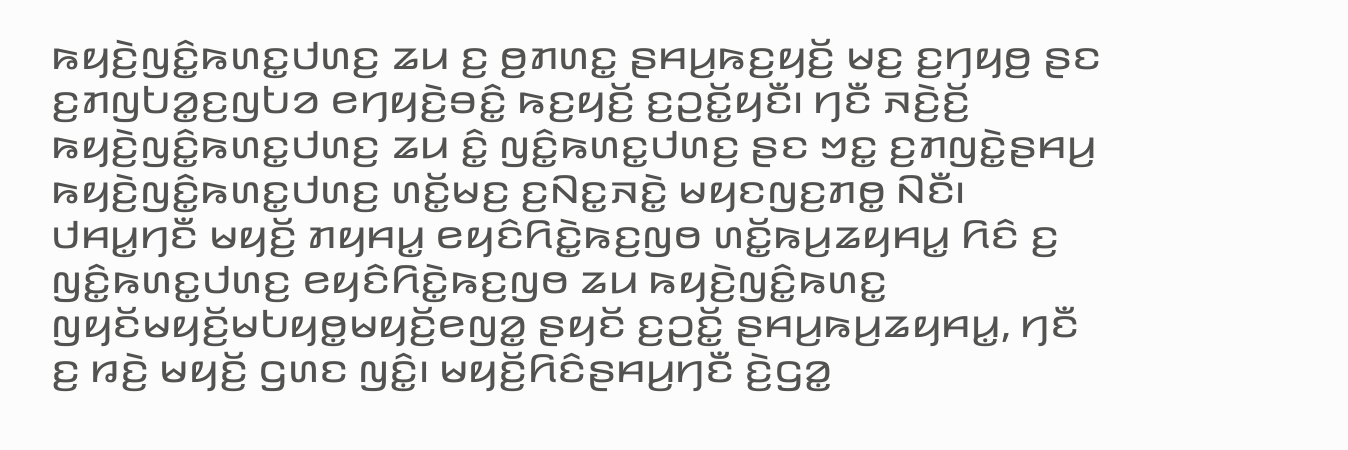ꤒꤟꤢꤧ꤬ꤜꤢꤨ꤭ꤒꤛꤢ꤭ꤓꤛꤢ꤬ ꤘꤣ ꤢ꤬ ꤥ꤬ꤊꤛꤢ꤭ ꤔꤌꤣ꤬ꤒꤢ꤬ꤟꤢꤩ꤬ ꤗꤢ꤬ ꤢ꤬ꤚꤟꤥ꤬ ꤔꤢ ꤢ꤬ꤊꤜꤝꤤ꤭ꤢ꤬ꤜꤝꤤ ꤕꤚꤟꤢꤧ꤬ꤋꤢꤨ꤭ ꤒꤢ꤬ꤟꤢꤩ꤬ ꤢ꤬ꤑꤢꤩ꤭ꤟꤢꤪ꤯ ꤚꤢꤪ ꤏꤢꤧ꤬ꤢꤩ꤬ ꤒꤟꤢꤧ꤬ꤜꤢꤨ꤭ꤒꤛꤢ꤭ꤓꤛꤢ꤬ ꤘꤣ ꤢꤨ꤭ ꤜꤢꤨ꤭ꤒꤛꤢ꤭ꤓꤛꤢ꤬ ꤔꤢ ꤠꤢ꤭ ꤢ꤬ꤊꤜꤢꤧ꤭ꤔꤌꤣ꤬ ꤒꤟꤢꤧ꤬ꤜꤢꤨ꤭ꤒꤛꤢ꤭ꤓꤛꤢ꤬ ꤛꤢꤩ꤭ꤗꤢ꤬ ꤢ꤬ꤡꤢ꤭ꤏꤢꤧ꤭ ꤗꤟꤢꤜꤢ꤬ꤊꤥ꤭ ꤡꤢꤪ꤯
ꤓꤌꤣ꤭ꤚꤢꤪ ꤗꤟꤢꤩ꤬ ꤊꤟꤌꤣ꤭ ꤕꤟꤢꤨꤖꤢꤧ꤭ꤒꤢ꤬ꤜꤥ ꤛꤢꤩ꤭ꤒꤣ꤬ꤘꤟꤌꤣ꤭ ꤖꤢꤨ ꤢ꤬ ꤜꤢꤨ꤭ꤒꤛꤢ꤭ꤓꤛꤢ꤬ ꤕꤟꤢꤨꤖꤢꤧ꤭ꤒꤢ꤬ꤜꤥ ꤘꤣ ꤒꤟꤢꤧ꤬ꤜꤢꤨ꤭ꤒꤛꤢ꤭ ꤜꤟꤢꤩꤗꤟꤢꤩ꤬ꤗꤝꤟꤥ꤭ꤗꤟꤢꤩ꤬ꤕꤜꤤ꤭ ꤔꤟꤢꤩ ꤢ꤬ꤑꤢꤩ꤭ ꤔꤌꤣ꤬ꤒꤣ꤬ꤘꤟꤌꤣ꤭, ꤚꤢꤪ ꤢ꤬ ꤙꤢꤧ꤬ ꤗꤟꤢꤩ꤬ ꤞꤛꤢ ꤜꤢꤨ꤭꤯ ꤗꤟꤢꤩ꤬ꤖꤢꤨꤔꤌꤣ꤬ꤚꤢꤪ ꤢꤧ꤬ꤞꤤ꤭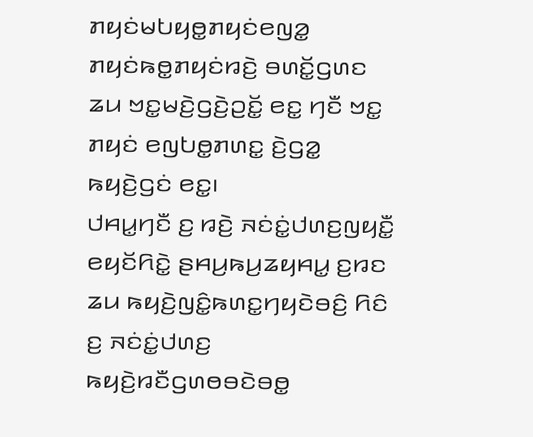ꤊꤟꤢꤦꤗꤝꤟꤥ꤭ꤊꤟꤢꤦꤕꤜꤤ꤭ ꤊꤟꤢꤦꤒꤥ꤭ꤊꤟꤢꤦꤙꤢꤧ꤬ ꤋꤛꤢꤩ꤭ꤞꤛꤢ ꤘꤣ ꤠꤢ꤭ꤗꤢꤧ꤬ꤞꤢꤧ꤬ꤑꤢꤩ꤭ ꤕꤢ꤭ ꤚꤢꤪ ꤠꤢ꤭ ꤊꤟꤢꤦ ꤕꤜꤝꤥ꤭ꤊꤛꤢ꤭ ꤢꤧ꤬ꤞꤤ꤭ ꤒꤟꤢꤧ꤬ꤞꤢꤦ ꤕꤢ꤭꤯
ꤓꤌꤣ꤭ꤚꤢꤪ ꤢ꤬ ꤙꤢꤧ꤬ ꤏꤢꤦꤢꤦ꤭ꤓꤛꤢ꤬ꤜꤟꤢꤪ꤭ ꤕꤟꤢꤩꤖꤢꤧ꤭ ꤔꤌꤣ꤬ꤒꤣ꤬ꤘꤟꤌꤣ꤭ ꤢ꤬ꤙꤢ ꤘꤣ ꤒꤟꤢꤧ꤬ꤜꤢꤨ꤭ꤒꤛꤢ꤭ꤚꤟꤢꤧꤋꤢꤨ꤬ ꤖꤢꤨ ꤢ꤬ ꤏꤢꤦꤢꤦ꤭ꤓꤛꤢ꤬ ꤒꤟꤢꤧ꤬ꤙꤢꤪꤞꤛꤥꤋꤢꤧꤋꤥ꤭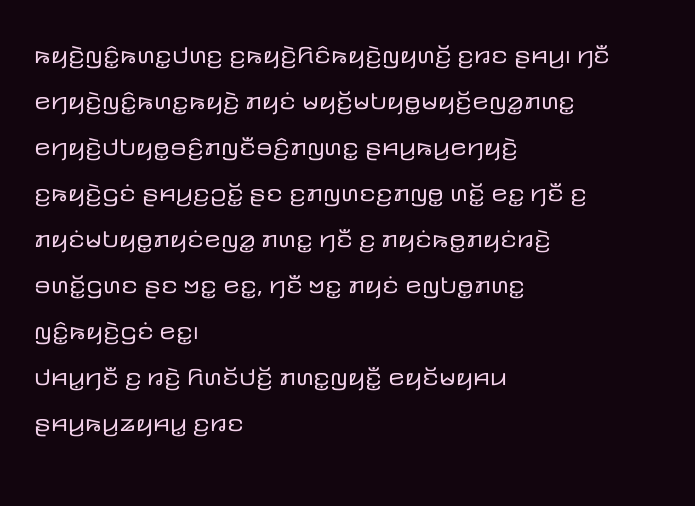ꤒꤟꤢꤧ꤬ꤜꤢꤨ꤭ꤒꤛꤢ꤭ꤓꤛꤢ꤬ ꤢ꤬ꤒꤟꤢꤧ꤬ꤖꤢꤨꤒꤟꤢꤧ꤬ꤜꤟꤛꤢꤩ꤬ ꤢ꤬ꤙꤢ ꤔꤌꤣ꤬꤯ ꤚꤢꤪ ꤕꤚꤟꤢꤧ꤬ꤜꤢꤨ꤭ꤒꤛꤢ꤭ꤒꤟꤢꤧ꤬ ꤊꤟꤢꤦ ꤗꤟꤢꤩ꤬ꤗꤝꤟꤥ꤭ꤗꤟꤢꤩ꤬ꤕꤜꤤ꤭ꤊꤛꤢ꤭ ꤕꤚꤟꤢꤧ꤬ꤓꤝꤟꤥ꤭ꤋꤢꤨ꤬ꤊꤜꤢꤪꤋꤢꤨ꤬ꤊꤜꤛꤢ꤭ ꤔꤌꤣ꤬ꤒꤣ꤬ꤕꤚꤟꤢꤧ꤬ ꤢ꤬ꤒꤟꤢꤧ꤬ꤞꤢꤦ ꤔꤌꤣ꤬ꤢ꤬ꤑꤢꤩ꤭ ꤔꤢ ꤢ꤬ꤊꤜꤛꤢꤢ꤬ꤊꤜꤥ꤭ ꤛꤢꤩ꤭ ꤕꤢ꤭ ꤚꤢꤪ ꤢ꤬ ꤊꤟꤢꤦꤗꤝꤟꤥ꤭ꤊꤟꤢꤦꤕꤜꤤ꤭ ꤊꤛꤢ꤭ ꤚꤢꤪ ꤢ꤬ ꤊꤟꤢꤦꤒꤥ꤭ꤊꤟꤢꤦꤙꤢꤧ꤬ ꤋꤛꤢꤩ꤭ꤞꤛꤢ ꤔꤢ ꤠꤢ꤭ ꤕꤢ꤭, ꤚꤢꤪ ꤠꤢ꤭ ꤊꤟꤢꤦ ꤕꤜꤝꤥ꤭ꤊꤛꤢ꤭ ꤜꤢꤨ꤭ꤒꤟꤢꤧ꤬ꤞꤢꤦ ꤕꤢ꤭꤯
ꤓꤌꤣ꤭ꤚꤢꤪ ꤢ꤬ ꤙꤢꤧ꤬ ꤖꤛꤢꤩꤓꤢꤩ꤬ ꤊꤛꤢ꤭ꤜꤟꤢꤪ꤭ ꤕꤟꤢꤩꤗꤟꤌꤣ ꤔꤌꤣ꤬ꤒꤣ꤬ꤘꤟꤌꤣ꤭ ꤢ꤬ꤙꤢ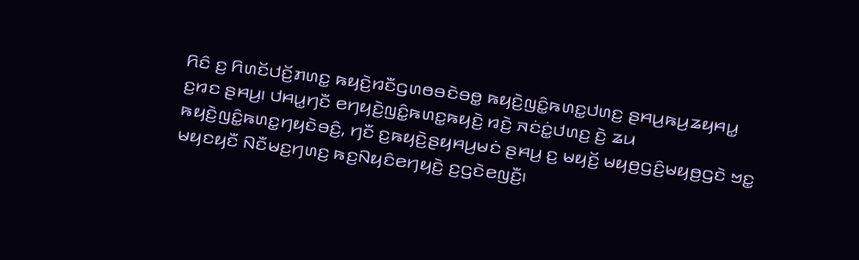ꤖꤢꤨ ꤢ꤬ ꤖꤛꤢꤩꤓꤢꤩ꤬ꤊꤛꤢ꤭ ꤒꤟꤢꤧ꤬ꤙꤢꤪꤞꤛꤥꤋꤢꤧꤋꤥ꤭ ꤒꤟꤢꤧ꤬ꤜꤢꤨ꤭ꤒꤛꤢ꤭ꤓꤛꤢ꤬ ꤔꤌꤣ꤬ꤒꤣ꤬ꤘꤟꤌꤣ꤭ ꤢ꤬ꤙꤢ ꤔꤌꤣ꤬꤯ ꤓꤌꤣ꤭ꤚꤢꤪ ꤕꤚꤟꤢꤧ꤬ꤜꤢꤨ꤭ꤒꤛꤢ꤭ꤒꤟꤢꤧ꤬ ꤙꤢꤧ꤬ ꤏꤢꤦꤢꤦ꤭ꤓꤛꤢ꤬ ꤢꤧ꤬ ꤘꤣ ꤒꤟꤢꤧ꤬ꤜꤢꤨ꤭ꤒꤛꤢ꤭ꤚꤟꤢꤧꤋꤢꤨ꤬, ꤚꤢꤪ ꤢ꤬ꤒꤟꤢꤧ꤬ꤔꤟꤌꤣ꤬ꤗꤢꤦ ꤔꤌꤣ꤬ ꤢ꤬ ꤗꤟꤢꤩ꤬ ꤗꤟꤥ꤬ꤞꤢꤨ꤬ꤗꤟꤥ꤬ꤞꤢꤧ ꤠꤢ꤭ ꤗꤟꤢꤟꤢꤪ ꤡꤢꤪꤗꤢ꤬ꤚꤛꤢ꤬ ꤒꤢ꤬ꤡꤟꤢꤨꤕꤚꤟꤢꤧ꤬ ꤢ꤬ꤞꤢꤧꤕꤜꤢꤪ꤬꤯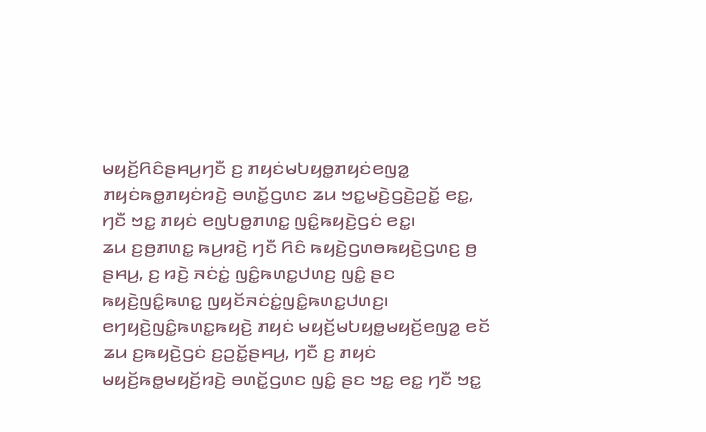ꤗꤟꤢꤩ꤬ꤖꤢꤨꤔꤌꤣ꤬ꤚꤢꤪ ꤢ꤬ ꤊꤟꤢꤦꤗꤝꤟꤥ꤭ꤊꤟꤢꤦꤕꤜꤤ꤭ ꤊꤟꤢꤦꤒꤥ꤭ꤊꤟꤢꤦꤙꤢꤧ꤬ ꤋꤛꤢꤩ꤭ꤞꤛꤢ ꤘꤣ ꤠꤢ꤭ꤗꤢꤧ꤬ꤞꤢꤧ꤬ꤑꤢꤩ꤭ ꤕꤢ꤭, ꤚꤢꤪ ꤠꤢ꤭ ꤊꤟꤢꤦ ꤕꤜꤝꤥ꤭ꤊꤛꤢ꤭ ꤜꤢꤨ꤭ꤒꤟꤢꤧ꤬ꤞꤢꤦ ꤕꤢ꤭꤯
ꤘꤣ ꤢ꤬ꤥ꤬ꤊꤛꤢ꤭ ꤒꤣ꤬ꤙꤢꤧ꤬ ꤚꤢꤪ ꤖꤢꤨ ꤒꤟꤢꤧ꤬ꤞꤛꤥꤒꤟꤢꤧ꤬ꤞꤛꤢ꤬ ꤥ꤬ ꤔꤌꤣ꤬, ꤢ꤬ ꤙꤢꤧ꤬ ꤏꤢꤦꤢꤦ꤭ ꤜꤢꤨ꤭ꤒꤛꤢ꤭ꤓꤛꤢ꤬ ꤜꤢꤨ꤭ ꤔꤢ ꤒꤟꤢꤧ꤬ꤜꤢꤨ꤭ꤒꤛꤢ꤭ ꤜꤟꤢꤩꤏꤢꤦꤢꤦ꤭ꤜꤢꤨ꤭ꤒꤛꤢ꤭ꤓꤛꤢ꤬꤯ ꤕꤚꤟꤢꤧ꤬ꤜꤢꤨ꤭ꤒꤛꤢ꤭ꤒꤟꤢꤧ꤬ ꤊꤟꤢꤦ ꤗꤟꤢꤩ꤬ꤗꤝꤟꤥ꤭ꤗꤟꤢꤩ꤬ꤕꤜꤤ꤭ ꤕꤢꤩ ꤘꤣ ꤢ꤬ꤒꤟꤢꤧ꤬ꤞꤢꤦ ꤢ꤬ꤑꤢꤩ꤭ꤔꤌꤣ꤬, ꤚꤢꤪ ꤢ꤬ ꤊꤟꤢꤦ ꤗꤟꤢꤩ꤬ꤒꤥ꤭ꤗꤟꤢꤩ꤬ꤙꤢꤧ꤬ ꤋꤛꤢꤩ꤭ꤞꤛꤢ ꤜꤢꤨ꤭ ꤔꤢ ꤠꤢ꤭ ꤕꤢ꤭ ꤚꤢꤪ ꤠꤢ꤭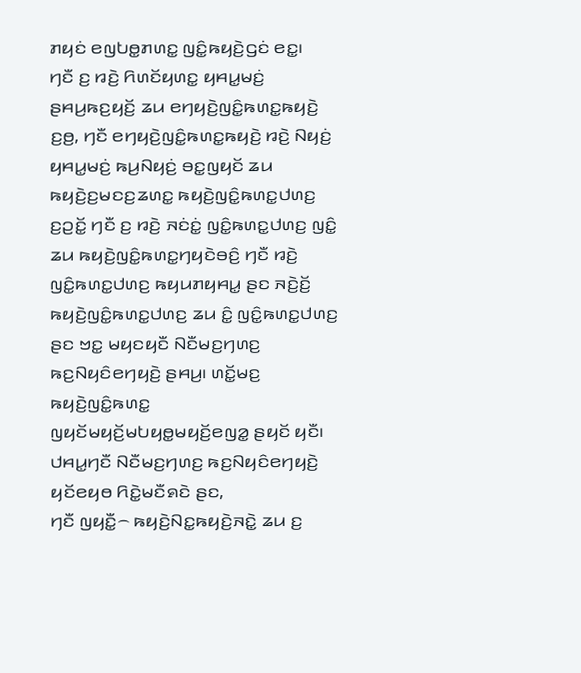ꤊꤟꤢꤦ ꤕꤜꤝꤥ꤭ꤊꤛꤢ꤭ ꤜꤢꤨ꤭ꤒꤟꤢꤧ꤬ꤞꤢꤦ ꤕꤢ꤭꤯
ꤚꤢꤪ ꤢ꤬ ꤙꤢꤧ꤬ ꤖꤛꤢꤩꤟꤛꤢ꤭ ꤟꤌꤣ꤭ꤗꤢꤦ꤬ ꤔꤌꤣ꤬ꤒꤢ꤬ꤟꤢꤩ꤬ ꤘꤣ ꤕꤚꤟꤢꤧ꤬ꤜꤢꤨ꤭ꤒꤛꤢ꤭ꤒꤟꤢꤧ꤬ ꤢ꤬ꤥ꤬, ꤚꤢꤪ ꤕꤚꤟꤢꤧ꤬ꤜꤢꤨ꤭ꤒꤛꤢ꤭ꤒꤟꤢꤧ꤬ ꤙꤢꤧ꤬ ꤡꤟꤢꤦ꤬ ꤟꤌꤣ꤭ꤗꤢꤦ꤬ ꤒꤣ꤬ꤡꤟꤢꤦ꤬ ꤋꤢ꤭ꤜꤟꤢꤩ ꤘꤣ ꤒꤟꤢꤧ꤬ꤢ꤬ꤗꤢꤢ꤬ꤘꤛꤢ꤭ ꤒꤟꤢꤧ꤬ꤜꤢꤨ꤭ꤒꤛꤢ꤭ꤓꤛꤢ꤬ ꤢ꤬ꤑꤢꤩ꤭ ꤚꤢꤪ ꤢ꤬ ꤙꤢꤧ꤬ ꤏꤢꤦꤢꤦ꤭ ꤜꤢꤨ꤭ꤒꤛꤢ꤭ꤓꤛꤢ꤬ ꤜꤢꤨ꤭ ꤘꤣ ꤒꤟꤢꤧ꤬ꤜꤢꤨ꤭ꤒꤛꤢ꤭ꤚꤟꤢꤧꤋꤢꤨ꤬ ꤚꤢꤪ ꤙꤢꤧ꤬ ꤜꤢꤨ꤭ꤒꤛꤢ꤭ꤓꤛꤢ꤬ ꤒꤟꤣꤊꤟꤌꤣ꤭ ꤔꤢ ꤏꤢꤧ꤬ꤢꤩ꤬ ꤒꤟꤢꤧ꤬ꤜꤢꤨ꤭ꤒꤛꤢ꤭ꤓꤛꤢ꤬ ꤘꤣ ꤢꤨ꤭ ꤜꤢꤨ꤭ꤒꤛꤢ꤭ꤓꤛꤢ꤬ ꤔꤢ ꤠꤢ꤭ ꤗꤟꤢꤟꤢꤪ ꤡꤢꤪꤗꤢ꤬ꤚꤛꤢ꤬ ꤒꤢ꤬ꤡꤟꤢꤨꤕꤚꤟꤢꤧ꤬ ꤔꤌꤣ꤬꤯ ꤛꤢꤩ꤭ꤗꤢ꤬ ꤒꤟꤢꤧ꤬ꤜꤢꤨ꤭ꤒꤛꤢ꤭ ꤜꤟꤢꤩꤗꤟꤢꤩ꤬ꤗꤝꤟꤥ꤭ꤗꤟꤢꤩ꤬ꤕꤜꤤ꤭ ꤔꤟꤢꤩ ꤟꤢꤪ꤯
ꤓꤌꤣ꤭ꤚꤢꤪ ꤡꤢꤪꤗꤢ꤬ꤚꤛꤢ꤬ ꤒꤢ꤬ꤡꤟꤢꤨꤕꤚꤟꤢꤧ꤬ ꤟꤢꤩꤕꤟꤥ ꤖꤢꤧ꤭ꤗꤢꤪꤎꤢꤧ ꤔꤢ,
ꤚꤢꤪ ꤜꤟꤢꤪ꤭꤮ ꤒꤟꤢꤧ꤬ꤡꤢ꤭ꤒꤟꤢꤧ꤬ꤏꤢꤧ꤭ ꤘꤣ ꤢ꤬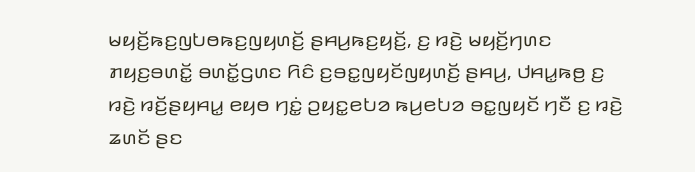ꤗꤟꤢꤩ꤬ꤒꤢ꤬ꤜꤝꤥꤒꤢ꤬ꤜꤟꤛꤢꤩ꤬ ꤔꤌꤣ꤬ꤒꤢ꤬ꤟꤢꤩ꤬, ꤢ꤬ ꤙꤢꤧ꤬ ꤗꤟꤢꤩ꤬ꤚꤛꤢ ꤊꤟꤢ꤬ꤋꤛꤢꤩ꤭ ꤋꤛꤢꤩ꤭ꤞꤛꤢ ꤖꤢꤨ ꤢ꤬ꤋꤢ꤭ꤜꤟꤢꤩꤜꤟꤛꤢꤩ꤬ ꤔꤌꤣ꤬, ꤓꤌꤣ꤭ꤒꤥ꤬ ꤢ꤬ ꤙꤢꤧ꤬ ꤙꤢꤩ꤬ꤔꤟꤌꤣ꤭ ꤕꤟꤥ ꤚꤢꤦ꤭ ꤑꤟꤢ꤭ꤕꤝꤤ ꤒꤣ꤬ꤕꤝꤤ ꤋꤢ꤭ꤜꤟꤢꤩ ꤚꤢꤪ ꤢ꤬ ꤙꤢꤧ꤬ ꤘꤛꤢꤩ ꤔꤢ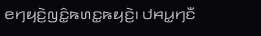ꤕꤚꤟꤢꤧ꤬ꤜꤢꤨ꤭ꤒꤛꤢ꤭ꤒꤟꤢꤧ꤬꤯ ꤓꤌꤣ꤭ꤚꤢꤪ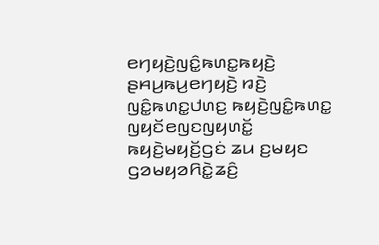ꤕꤚꤟꤢꤧ꤬ꤜꤢꤨ꤭ꤒꤛꤢ꤭ꤒꤟꤢꤧ꤬ ꤔꤌꤣ꤬ꤒꤣ꤬ꤕꤚꤟꤢꤧ꤬ ꤙꤢꤧ꤬ ꤜꤢꤨ꤭ꤒꤛꤢ꤭ꤓꤛꤢ꤬ ꤒꤟꤢꤧ꤬ꤜꤢꤨ꤭ꤒꤛꤢ꤭ ꤜꤟꤢꤩꤕꤜꤢꤜꤟꤛꤢꤩ꤭ ꤒꤟꤢꤧ꤬ꤗꤟꤢꤩ꤬ꤞꤢꤦ ꤘꤣ ꤢ꤬ꤗꤟꤢ ꤞꤤꤗꤟꤤꤖꤢꤧ꤭ꤘꤢꤨ꤬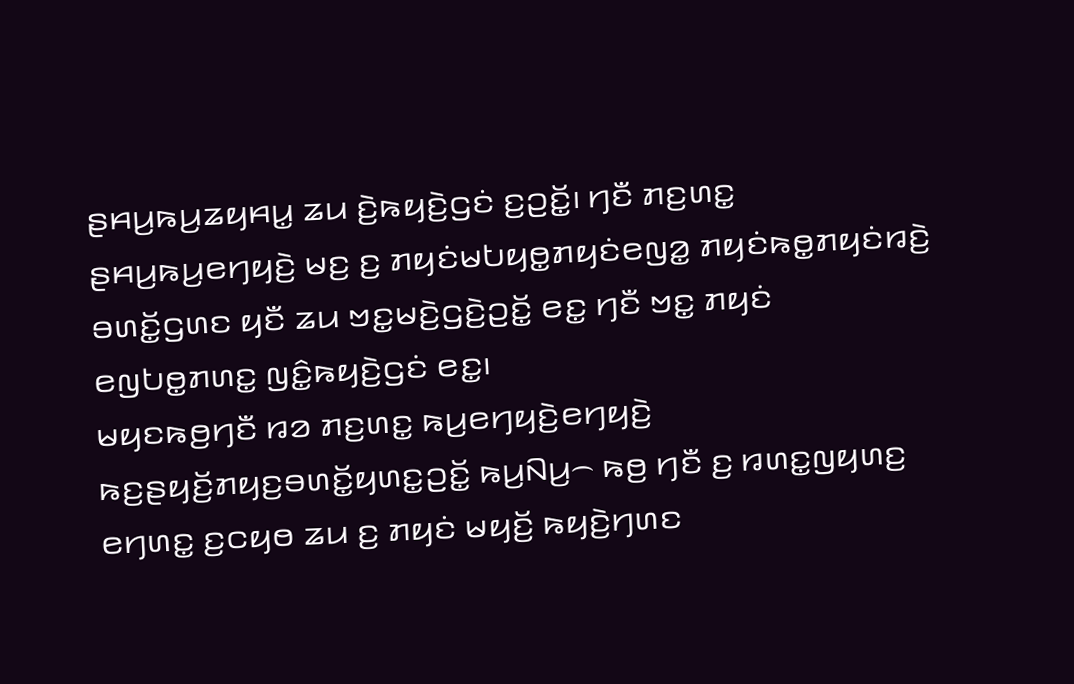ꤔꤌꤣ꤬ꤒꤣ꤬ꤘꤟꤌꤣ꤭ ꤘꤣ ꤢꤧ꤬ꤒꤟꤢꤧ꤬ꤞꤢꤦ ꤢ꤬ꤑꤢꤩ꤭꤯ ꤚꤢꤪ ꤊꤢ꤬ꤛꤢ꤭ ꤔꤌꤣ꤬ꤒꤣ꤬ꤕꤚꤟꤢꤧ꤬ ꤗꤢ꤬ ꤢ꤬ ꤊꤟꤢꤦꤗꤝꤟꤥ꤭ꤊꤟꤢꤦꤕꤜꤤ꤭ ꤊꤟꤢꤦꤒꤥ꤭ꤊꤟꤢꤦꤙꤢꤧ꤬ ꤋꤛꤢꤩ꤭ꤞꤛꤢ ꤟꤢꤪ ꤘꤣ ꤠꤢ꤭ꤗꤢꤧ꤬ꤞꤢꤧ꤬ꤑꤢꤩ꤭ ꤕꤢ꤭ ꤚꤢꤪ ꤠꤢ꤭ ꤊꤟꤢꤦ ꤕꤜꤝꤥ꤭ꤊꤛꤢ꤭ ꤜꤢꤨ꤭ꤒꤟꤢꤧ꤬ꤞꤢꤦ ꤕꤢ꤭꤯
ꤗꤟꤢꤒꤥ꤬ꤚꤢꤪ ꤙꤤ ꤊꤢ꤬ꤛꤢ꤭ ꤒꤣ꤬ꤕꤚꤟꤢꤧ꤬ꤕꤚꤟꤢꤧ꤬ ꤒꤢ꤬ꤔꤟꤢꤩ꤬ꤊꤟꤢ꤬ꤋꤛꤢꤩ꤭ꤟꤛꤢ꤭ꤑꤢꤩ꤭ ꤒꤣ꤬ꤡꤣ꤬꤮ ꤒꤥ꤬ ꤚꤢꤪ ꤢ꤬ ꤙꤛꤢ꤭ꤜꤟꤛꤢ꤬ ꤕꤚꤛꤢ꤭ ꤢ꤬ꤍꤟꤥ ꤘꤣ ꤢ꤬ ꤊꤟꤢꤦ ꤗꤟꤢꤩ꤬ ꤒꤟꤢꤧ꤬ꤚꤛꤢ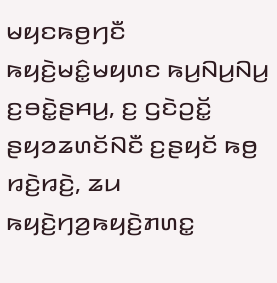ꤗꤟꤢꤒꤥ꤬ꤚꤢꤪ ꤒꤟꤢꤧ꤬ꤗꤢꤨ꤭ꤗꤟꤛꤢ ꤒꤣ꤬ꤡꤣ꤬ꤡꤣ꤬ ꤢ꤬ꤋꤢꤧ꤭ꤔꤌꤣ꤬, ꤢ꤬ ꤞꤢꤧꤑꤢꤩ꤭ ꤔꤟꤤꤘꤛꤢꤩꤡꤢꤪ ꤢ꤬ꤔꤟꤢꤩ ꤒꤥ꤬ ꤙꤢꤧ꤬ꤙꤢꤧ꤬, ꤘꤣ ꤒꤟꤢꤧ꤬ꤚꤤ꤬ꤒꤟꤢꤧ꤬ꤊꤛꤢ꤭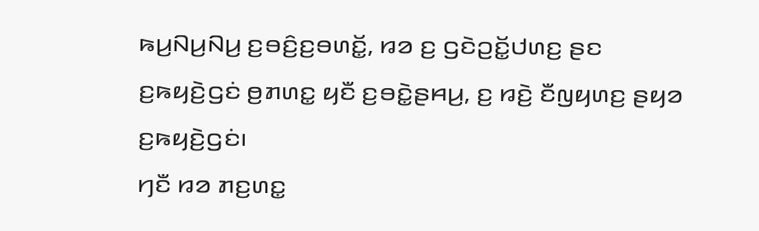ꤒꤣ꤬ꤡꤣ꤬ꤡꤣ꤬ ꤢ꤬ꤋꤢꤨ꤬ꤢ꤬ꤋꤛꤢꤩ꤭, ꤙꤤ ꤢ꤬ ꤞꤢꤧꤑꤢꤩ꤭ꤓꤛꤢ꤬ ꤔꤢ ꤢ꤬ꤒꤟꤢꤧ꤬ꤞꤢꤦ ꤥ꤬ꤊꤛꤢ꤭ ꤟꤢꤪ ꤢ꤬ꤋꤢꤧ꤭ꤔꤌꤣ꤬, ꤢ꤬ ꤙꤢꤧ꤬ ꤢꤪꤜꤟꤛꤢ꤬ ꤔꤟꤤ ꤢ꤬ꤒꤟꤢꤧ꤬ꤞꤢꤦ꤯
ꤚꤢꤪ ꤙꤤ ꤊꤢ꤬ꤛꤢ꤭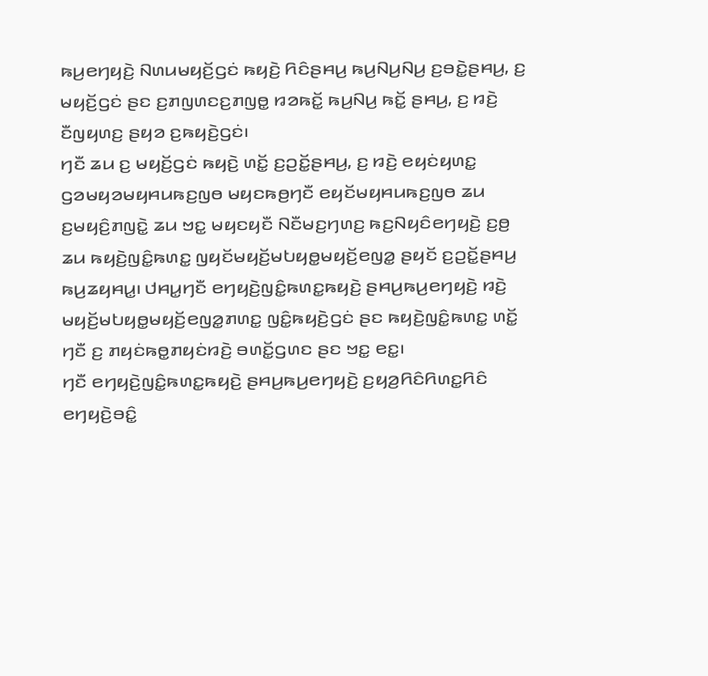ꤒꤣ꤬ꤕꤚꤟꤢꤧ꤬ ꤡꤛꤣꤗꤟꤢꤩ꤬ꤞꤢꤦ ꤒꤟꤢꤧ꤬ ꤖꤢꤨꤔꤌꤣ꤬ ꤒꤣ꤬ꤡꤣ꤬ꤡꤣ꤬ ꤢ꤬ꤋꤢꤧ꤭ꤔꤌꤣ꤬, ꤢ꤬ ꤗꤟꤢꤩ꤬ꤞꤢꤦ ꤔꤢ ꤢ꤬ꤊꤜꤛꤢꤢ꤬ꤊꤜꤥ꤭ ꤙꤤꤒꤢꤩ꤭ ꤒꤣ꤬ꤡꤣ꤬ ꤒꤢꤩ꤭ ꤔꤌꤣ꤬, ꤢ꤬ ꤙꤢꤧ꤬ ꤢꤪꤜꤟꤛꤢ꤬ ꤔꤟꤤ ꤢ꤬ꤒꤟꤢꤧ꤬ꤞꤢꤦ꤯
ꤚꤢꤪ ꤘꤣ ꤢ꤬ ꤗꤟꤢꤩ꤬ꤞꤢꤦ ꤒꤟꤢꤧ꤬ ꤛꤢꤩ꤭ ꤢ꤬ꤑꤢꤩ꤭ꤔꤌꤣ꤬, ꤢ꤬ ꤙꤢꤧ꤬ ꤕꤟꤢꤦꤟꤛꤢ꤭ ꤞꤤꤗꤟꤤꤗꤟꤌꤣꤒꤢ꤬ꤜꤥ ꤗꤟꤢꤒꤥ꤬ꤚꤢꤪ ꤕꤟꤢꤩꤗꤟꤌꤣꤒꤢ꤬ꤜꤥ ꤘꤣ ꤢ꤬ꤗꤟꤢꤨ꤬ꤊꤜꤢꤧ꤭ ꤘꤣ ꤠꤢ꤭ ꤗꤟꤢꤟꤢꤪ ꤡꤢꤪꤗꤢ꤬ꤚꤛꤢ꤬ ꤒꤢ꤬ꤡꤟꤢꤨꤕꤚꤟꤢꤧ꤬ ꤢ꤬ꤥ꤬ ꤘꤣ ꤒꤟꤢꤧ꤬ꤜꤢꤨ꤭ꤒꤛꤢ꤭ ꤜꤟꤢꤩꤗꤟꤢꤩ꤬ꤗꤝꤟꤥ꤭ꤗꤟꤢꤩ꤬ꤕꤜꤤ꤭ ꤔꤟꤢꤩ ꤢ꤬ꤑꤢꤩ꤭ꤔꤌꤣ꤬ ꤒꤣ꤬ꤘꤟꤌꤣ꤭꤯ ꤓꤌꤣ꤭ꤚꤢꤪ ꤕꤚꤟꤢꤧ꤬ꤜꤢꤨ꤭ꤒꤛꤢ꤭ꤒꤟꤢꤧ꤬ ꤔꤌꤣ꤬ꤒꤣ꤬ꤕꤚꤟꤢꤧ꤬ ꤙꤢꤧ꤬ ꤗꤟꤢꤩ꤬ꤗꤝꤟꤥ꤭ꤗꤟꤢꤩ꤬ꤕꤜꤤ꤭ꤊꤛꤢ꤭ ꤜꤢꤨ꤭ꤒꤟꤢꤧ꤬ꤞꤢꤦ ꤔꤢ ꤒꤟꤢꤧ꤬ꤜꤢꤨ꤭ꤒꤛꤢ꤭ ꤛꤢꤩ꤭ ꤚꤢꤪ ꤢ꤬ ꤊꤟꤢꤦꤒꤥ꤭ꤊꤟꤢꤦꤙꤢꤧ꤬ ꤋꤛꤢꤩ꤭ꤞꤛꤢ ꤔꤢ ꤠꤢ꤭ ꤕꤢ꤭꤯
ꤚꤢꤪ ꤕꤚꤟꤢꤧ꤬ꤜꤢꤨ꤭ꤒꤛꤢ꤭ꤒꤟꤢꤧ꤬ ꤔꤌꤣ꤬ꤒꤣ꤬ꤕꤚꤟꤢꤧ꤬ ꤢ꤬ꤟꤤ꤬ꤖꤢꤨꤖꤛꤢ꤭ꤖꤢꤨ ꤕꤚꤟꤢꤧ꤬ꤋꤢꤨ꤭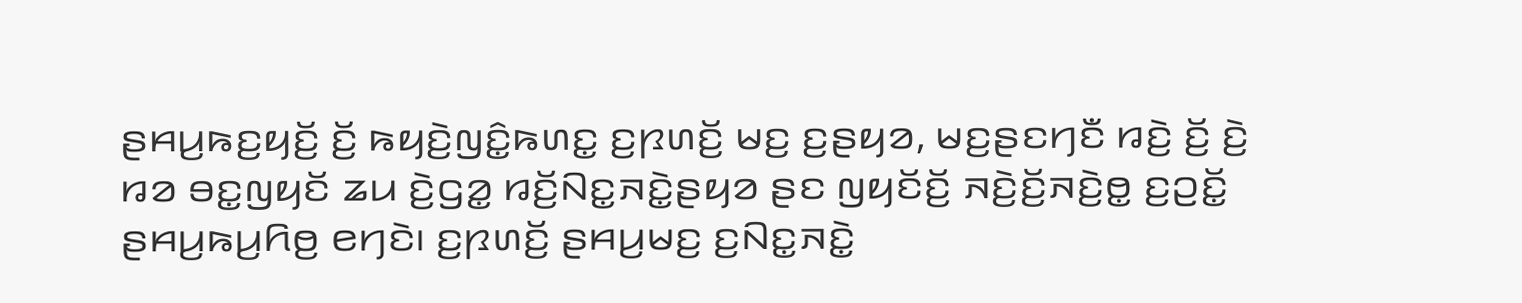ꤔꤌꤣ꤬ꤒꤢ꤬ꤟꤢꤩ꤬ ꤢꤩ꤬ ꤒꤟꤢꤧ꤬ꤜꤢꤨ꤭ꤒꤛꤢ꤭ ꤢ꤬ꤐꤛꤢꤩ꤬ ꤗꤢ꤬ ꤢ꤬ꤔꤟꤤ, ꤗꤢ꤬ꤔꤢꤚꤢꤪ ꤙꤢꤧ꤬ ꤢꤩ꤬ ꤢꤧ꤬ ꤙꤤ ꤋꤢ꤭ꤜꤟꤢꤩ ꤘꤣ ꤢꤧ꤬ꤞꤤ꤭ ꤙꤢꤩ꤬ꤡꤢ꤭ꤏꤢꤧ꤭ꤔꤟꤤ ꤔꤢ ꤜꤟꤢꤩꤢꤩ꤬ ꤏꤢꤧ꤬ꤢꤩ꤬ꤏꤢꤧ꤬ꤥ꤭ ꤢ꤬ꤑꤢꤩ꤭ ꤔꤌꤣ꤬ꤒꤣ꤬ꤖꤥ꤬ ꤕꤚꤢꤧ꤯ ꤢ꤬ꤐꤛꤢꤩ꤬ ꤔꤌꤣ꤬ꤗꤢ꤬ ꤢ꤬ꤡꤢ꤭ꤏꤢꤧ꤭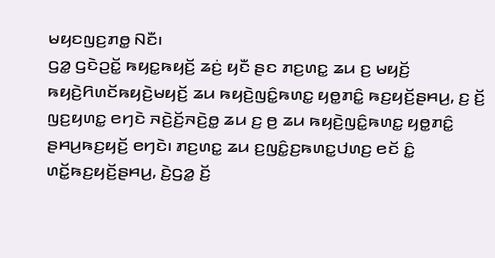ꤗꤟꤢꤜꤢ꤬ꤊꤥ꤭ ꤡꤢꤪ꤯
ꤞꤤ꤭ ꤞꤢꤧꤑꤢꤩ꤭ ꤒꤟꤢ꤭ꤒꤟꤢꤩ꤬ ꤘꤢꤦ꤬ ꤟꤢꤪ ꤔꤢ ꤊꤢ꤬ꤛꤢ꤭ ꤘꤣ ꤢ꤬ ꤗꤟꤢꤩ꤬ ꤒꤟꤢꤧ꤬ꤖꤛꤢꤩꤒꤟꤢꤧ꤬ꤗꤟꤢꤩ꤬ ꤘꤣ ꤒꤟꤢꤧ꤬ꤜꤢꤨ꤭ꤒꤛꤢ꤭ ꤟꤥ꤭ꤊꤢꤨ꤭ ꤒꤢ꤬ꤟꤢꤩ꤬ꤔꤌꤣ꤬, ꤢ꤬ ꤢꤩ꤬ ꤜꤢ꤬ꤟꤛꤢ꤭ ꤕꤚꤢꤧ ꤏꤢꤧ꤬ꤢꤩ꤬ꤏꤢꤧ꤬ꤥ꤭ ꤘꤣ ꤢ꤬ ꤥ꤬ ꤘꤣ ꤒꤟꤢꤧ꤬ꤜꤢꤨ꤭ꤒꤛꤢ꤭ ꤟꤥ꤭ꤊꤢꤨ꤭ ꤔꤌꤣ꤬ꤒꤢ꤬ꤟꤢꤩ꤬ ꤕꤚꤢꤧ꤯ ꤊꤢ꤬ꤛꤢ꤭ ꤘꤣ ꤢ꤬ꤜꤢꤨ꤭ꤢ꤬ꤒꤛꤢ꤭ꤓꤛꤢ꤬ ꤕꤢꤩ ꤢꤨ꤭ ꤛꤢꤩ꤭ꤒꤢ꤬ꤟꤢꤩ꤬ꤔꤌꤣ꤬, ꤢꤧ꤬ꤞꤤ꤭ ꤢꤩ꤬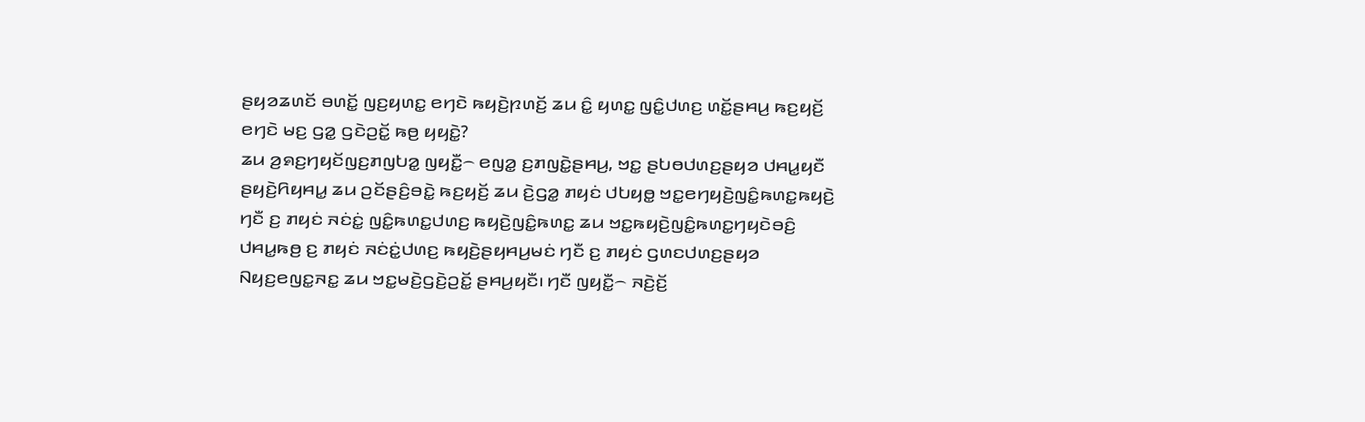ꤔꤟꤤꤘꤛꤢꤩ ꤋꤛꤢꤩ꤭ ꤜꤢ꤬ꤟꤛꤢ꤭ ꤕꤚꤢꤧ ꤒꤟꤢꤧ꤬ꤐꤛꤢꤩ꤬ ꤘꤣ ꤢꤨ꤭ ꤟꤛꤢ꤭ ꤜꤢꤨ꤭ꤓꤛꤢ꤬ ꤛꤢꤩ꤭ꤔꤌꤣ꤬ ꤒꤢ꤬ꤟꤢꤩ꤬ ꤕꤚꤢꤧ ꤗꤢ꤬ ꤞꤤ꤭ ꤞꤢꤧꤑꤢꤩ꤭ ꤒꤥ꤬ ꤟꤟꤢꤧ꤭?
ꤘꤣ ꤤ꤬ꤎꤢ꤬ꤚꤟꤢꤩꤜꤢ꤬ꤊꤜꤝꤤ꤭ ꤜꤟꤢꤪ꤭꤮ ꤕꤜꤤ꤭ ꤢ꤬ꤊꤜꤢꤧ꤭ꤔꤌꤣ꤬, ꤠꤢ꤭ ꤔꤝꤥꤓꤛꤢ꤬ꤔꤟꤤ ꤓꤌꤣ꤭ꤟꤢꤪ ꤔꤟꤢꤧ꤬ꤖꤟꤌꤣ꤭ ꤘꤣ ꤑꤢꤩꤔꤢꤨ꤬ꤋꤢꤧ꤭ ꤒꤢ꤬ꤟꤢꤩ꤬ ꤘꤣ ꤢꤧ꤬ꤞꤤ꤭ ꤊꤟꤢꤦ ꤓꤝꤟꤥ꤭ ꤠꤢ꤭ꤕꤚꤟꤢꤧ꤬ꤜꤢꤨ꤭ꤒꤛꤢ꤭ꤒꤟꤢꤧ꤬ ꤚꤢꤪ ꤢ꤬ ꤊꤟꤢꤦ ꤏꤢꤦꤢꤦ꤭ ꤜꤢꤨ꤭ꤒꤛꤢ꤭ꤓꤛꤢ꤬ ꤒꤟꤢꤧ꤬ꤜꤢꤨ꤭ꤒꤛꤢ꤭ ꤘꤣ ꤠꤢ꤭ꤒꤟꤢꤧ꤬ꤜꤢꤨ꤭ꤒꤛꤢ꤭ꤚꤟꤢꤧꤋꤢꤨ꤬ ꤓꤌꤣ꤭ꤒꤥ꤬ ꤢ꤬ ꤊꤟꤢꤦ ꤏꤢꤦꤢꤦ꤭ꤓꤛꤢ꤬ ꤒꤟꤢꤧ꤬ꤔꤟꤌꤣ꤬ꤗꤢꤦ ꤚꤢꤪ ꤢ꤬ ꤊꤟꤢꤦ ꤞꤛꤢꤓꤛꤢ꤬ꤔꤟꤤ ꤡꤟꤢ꤬ꤕꤜꤢ꤭ꤏꤢ꤭ ꤘꤣ ꤠꤢ꤭ꤗꤢꤧ꤬ꤞꤢꤧ꤬ꤑꤢꤩ꤭ ꤔꤌꤣ꤬ꤟꤢꤪ꤯ ꤚꤢꤪ ꤜꤟꤢꤪ꤭꤮ ꤏꤢꤧ꤬ꤢꤩ꤬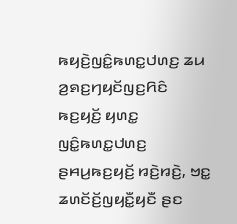ꤒꤟꤢꤧ꤬ꤜꤢꤨ꤭ꤒꤛꤢ꤭ꤓꤛꤢ꤬ ꤘꤣ ꤤ꤬ꤎꤢ꤬ꤚꤟꤢꤩꤜꤢ꤬ꤖꤢꤨ ꤒꤢ꤬ꤟꤢꤩ꤬ ꤟꤛꤢ꤭ ꤜꤢꤨ꤭ꤒꤛꤢ꤭ꤓꤛꤢ꤬ ꤔꤌꤣ꤬ꤒꤢ꤬ꤟꤢꤩ꤬ ꤙꤢꤧ꤬ꤙꤢꤧ꤬, ꤠꤢ꤭ ꤘꤛꤢꤩꤢꤩ꤬ꤜꤟꤢꤪ꤭ꤟꤢꤪ ꤔꤢ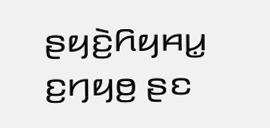ꤔꤟꤢꤧ꤬ꤖꤟꤌꤣ꤭ ꤢ꤬ꤚꤟꤥ꤬ ꤔꤢ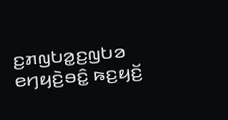ꤢ꤬ꤊꤜꤝꤤ꤭ꤢ꤬ꤜꤝꤤ ꤕꤚꤟꤢꤧ꤬ꤋꤢꤨ꤭ ꤒꤢ꤬ꤟꤢꤩ꤬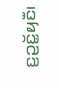ꤢ꤬ꤑꤢꤩ꤭ꤟꤢꤪ꤯